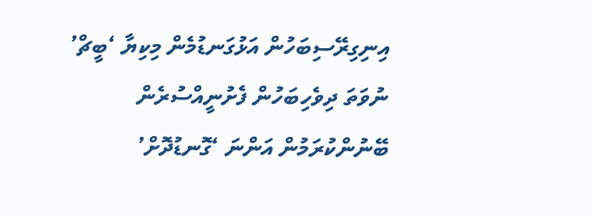އިނިގިރޭސިބަހުން އަޅުގަނޑުމެން މިކިޔާ ‘ބީޗް’ ނުވަތަ ދިވެހިބަހުން ފެށުނީއްސުރެން ބޭނުންކުރަމުން އަންނަ ‘ގޮނޑުދޮށް’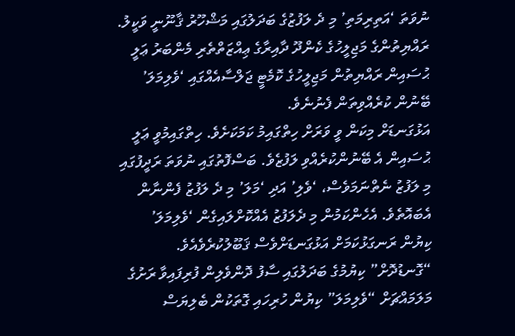ނުވަތަ ‘އަތިރިމަތި’ މި ދެ ލަފުޒުގެ ބަދަލުގައި މަޝްހޫރު ޤާނޫނީ ވަކީލު. ރައްޔިތުންގެ މަޖިލީހުގެ ކެންދޫ ދާއިރާގެ ޢިއްޒަތްތެރި މެންބަރު ޢަލީ ޙުސައިން ރައްޔިތުން މަޖިލީހުގެ ކޮމެޓީ ޖަލްސާއެއްގައި ‘ވެލިމަލަ’ ބޭނުން ކުރެއްވިތަން ފެނުނެވެ.
އަޅުގަނޑަށް މިކަން ވީ ވަރަށް ހިތްގައިމު ކަމަކަށެވެ. ހިތްގައިމުވީ ޢަލީ ޙުސައިން އެ ބޭނުންކުރެއްވި ލަފުޒެވެ. ބަސްފޮތުގައި ނުވަތަ ރަދީފުގައި މި ލަފުޒު ނެތްނަމަވެސް، ‘ވެލި’ އަދި ‘މަލަ’ މި ދެ ލަފުޒު ފެންނާން އެބައޮތެވެ. އެހެންކަމުން މި ދެލަފުޒު އެއްކޮށްލައިގެން ‘ވެލިމަލަ’ ކިޔުން ރަނގަޅުކަމަށް އަޅުގަނޑަށްވެސް ޤަބޫލުކުރެވެއެވެ. “ގޮނޑުދޮށް” ކިޔުމުގެ ބަދަލުގައި ސާފު ދޮންވެލިން ފުރިފައިވާ ރަށުގެ މަލަމައްޗަށް “ވެލިމަލަ” ކިޔުން ހުރިހައި ގޮތަކުން ބެލިޔަސް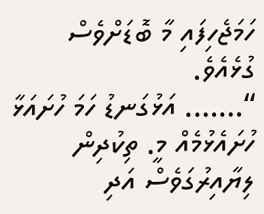ހަމަޖެހިފައި މާ ބޮޑަށްވެސް ގުޅެއެވެ.
“……. އަޅުގަނޑު ހަމަ ހުށައަޅާ ހުށައެޅުމެއް މީ. ތިކުދިން ލިޔާއިރުގަވެސް އަދި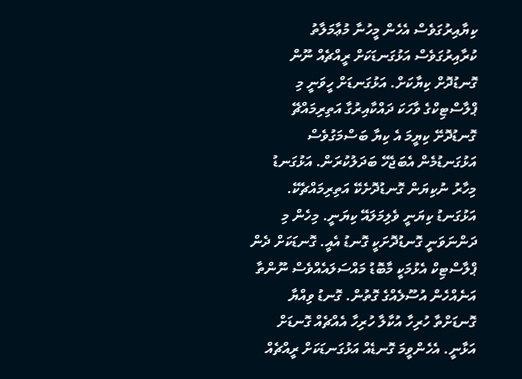ކިޔާއިރުގަވެސް އެހެން މީހުނާ މުޢާމަލާތު ކުރާއިރުގަވެސް އަޅުގަނޑަކަށް ރީއްޗެއް ނޫން ގޮނޑުދޮށް ކިޔާކަށް. އަޅުގަނޑަށް ހީވަނީ މި ޕްލާސްޓިކްގެ ވާހަކަ ދައްކާއިރުގާ އަތިރިމައްޗޭ ގޮނޑުދޮށޭ ކިޔީމަ އެ ކިޔާ ބަސްމަގުވެސް އަޅުގަނޑުމެން އެބަޖެހޭ ބަދަލުކުރަން. އަޅުގަނޑު މިހާރު ނުކިޔަން ގޮނޑުދޮށެކޭ އަތިރިމައްޗެކޭ. އަޅުގަނޑު ކިޔަނީ ވެލިމަލައޭ ކިޔަނީ. މިހެން މި ދަންނަވަނީ ގޮނޑުދޮށަކީ ގޮނޑު އެއީ. ގޮނޑަކަށް ދެން ޕްލާސްޓިކް އެޅުމަކީ މާބޮޑު މައްސަލައެއްވެސް ނޫންތާ އަނެއްހެން އުސޫލެއްގެ ގޮތުން. ގޮނޑު ވިއްޔާ ގޮނޑަށްތާ ހުރިހާ އުކާލާ ހުރިހާ އެއްޗެއް ގޮނޑަށް އަޅާނީ. އެހެންވީމަ ގޮނޑެއް އަޅުގަނޑަކަށް ރީއްޗެއް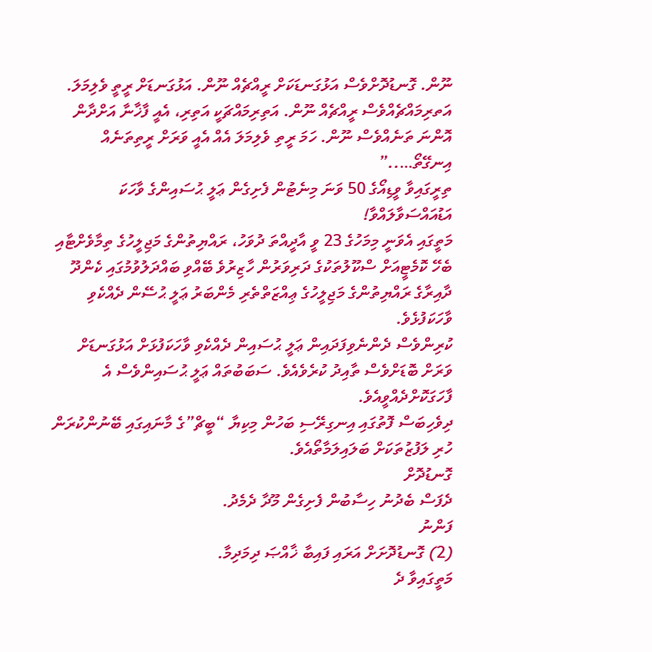ނޫން. ގޮނޑުދޮށްވެސް އަޅުގަނޑަކަށް ރީއްޗެއް ނޫން. އަޅުގަނޑަށް ރީތީ ވެލިމަލަ. އަތރިމައްޗެއްވެސް ރީއްޗެއް ނޫން. އަތިރިމައްޗަކީ އަތިރި، އެއީ ފާޚާނާ އަށްދާން އޮންނަ ތަނެއްވެސް ނޫން. ހަމަ ރީތި ވެލިމަލަ އެއް އެއީ ވަރަށް ރީތިތަނެއް އިނގޭތޯ…..”
ތިރީގައިވާ ވީޑިއޯގެ 50 ވަނަ މިނެޓުން ފެށިގެން ޢަލީ ޙުސައިންގެ ވާހަކަ އަޑުއައްސަވާލައްވާ!
މަތީގައި އެވަނީ މިމަހުގެ 23 ވީ އާދީއްތަ ދުވަހު، ރައްޔިތުންގެ މަޖިލީހުގެ ތިމާވެށްޓާއި ބެހޭ ކޮމެޓީއަށް ސްކޫލުތަކުގެ ދަރިވަރުން ހާޒިރުވެ ބޭއްވި ބައްދަލުވުމުގައި ކެންދޫ ދާއިރާގެ ރައްޔިތުންގެ މަޖިލީހުގެ ޢިއްޒަތްތެރި މެންބަރު ޢަލީ ޙުސޭން ދެއްކެވި ވާހަކަފުޅެވެ.
ކުރިންވެސް ދެންނެވިފަދައިން ޢަލީ ޙުސައިން ދެއްކެވި ވާހަކަފުޅަށް އަޅުގަނޑަށް ވަރަށް ބޮޑަށްވެސް ތާއިދު ކުރެވެއެވެ. ސަބަބުތައް ޢަލީ ޙުސައިންވެސް އެ ފާހަގަކޮށްދެއްވީއެވެ.
ދިވެހިބަސް ފޮތުގައި އިނގިރޭސި ބަހުން މިކިޔާ “ބީޗް”ގެ މާނައިގައި ބޭނުންކުރަން ހުރި ލަފުޒުތަކަށް ބަލައިލަމާތޯއެވެ.
ގޮނޑުދޮށް
ދެފަސް ބެދުނު ހިސާބުން ފެށިގެން މޫދާ ދެމެދު.
ފަންނު
(2) ގޮނޑުދޮށަށް އަރައި ފައިބާ ޚާއްޞަ ދިމަދިމާ.
މަތީގައިވާ ދެ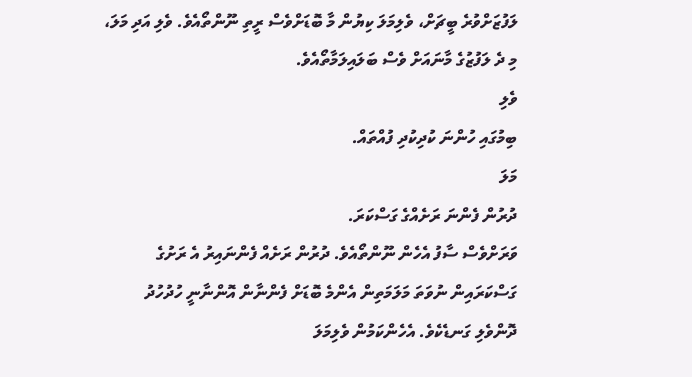ލަފުޒަށްވުރެ ބީޗަށް، ވެލިމަލަ ކިޔުން މާ ބޮޑަށްވެސް ރީތި ނޫންތޯއެވެ. ވެލި އަދި މަލަ، މި ދެ ލަފުޒުގެ މާނައަށް ވެސް ބަލައިލަމާތޯއެވެ.
ވެލި
ބިމުގައި ހުންނަ ކުދިކުދި ފުއްތައް.
މަލަ
ދުރުން ފެންނަ ރަށެއްގެ ގަސްކަރަ.
ވަރަށްވެސް ސާފު އެހެން ނޫންތޯއެވެ. ދުރުން ރަށެއް ފެންނައިރު އެ ރަށުގެ ގަސްކަރައިން ނުވަތަ މަލަމަތިން އެންމެ ބޮޑަށް ފެންނާން އޮންނާނީ ހުދުހުދު ދޮންވެލި ގަނޑެކެވެ. އެހެންކަމުން ވެލިމަލަ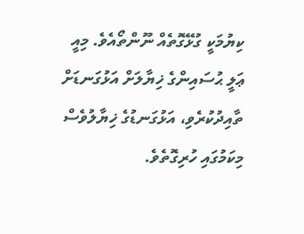ކިޔުމަކީ ގުޅޭގޮތެއް ނޫންތޯއެވެ. މިއީ ޢަލީ ޙުސައިންގެ ޚިޔާލަށް އަޅުގަނޑަށް ތާއިދުކުރެވި، އަޅުގަނޑުގެ ޚިޔާލުވެސް މިކަމުގައި ހުރިގޮތެވެ.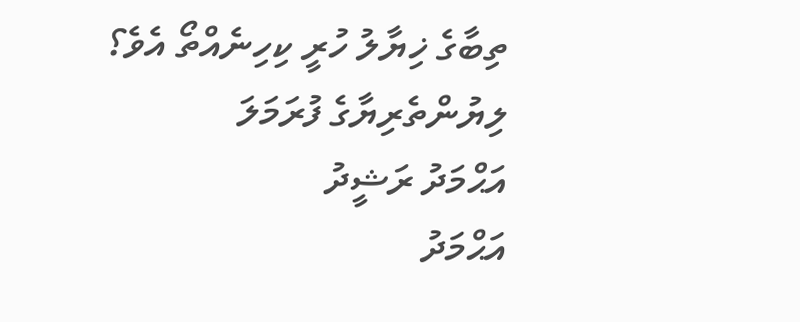ތިބާގެ ޚިޔާލު ހުރީ ކިހިނެއްތޯ އެވެ؟
ލިޔުންތެރިޔާގެ ފުރަމަލަ
އަޙްމަދު ރަޝީދު
އަޙްމަދު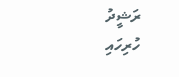ރަޝީދު
ހުރިހައި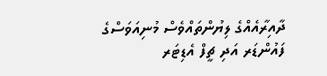ދާއިރާއެއްގެ ލިޔުންތައްވެސް މުނިއަވަސްގެ ފައުންޑަރ އަދި ޗީފް އެޑިޓަރ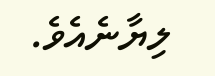ލިޔާނެއެވެ.